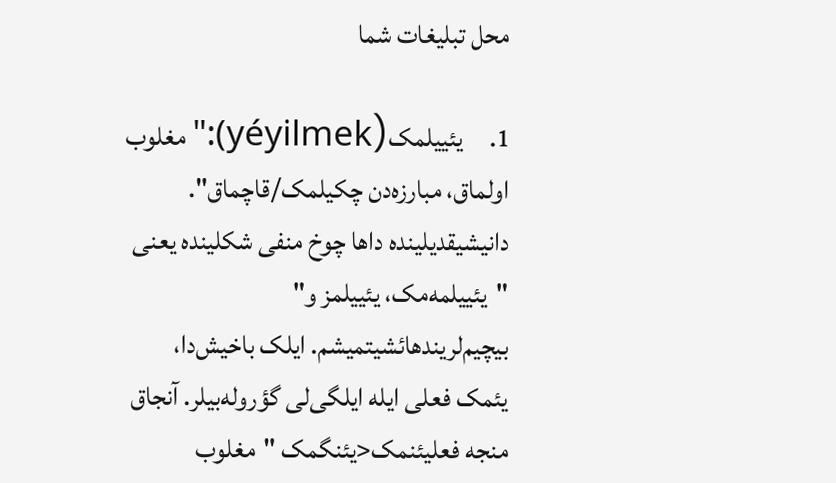محل تبلیغات شما

1.     یئییلمک(yéyilmek):"مغلوب اولماق، مبارزه‌دن چکیلمک/قاچماق". دانیشیقدیلینده داها چوخ منفی شکلینده یعنی "یئییلمه‌مک، یئییلمز و" بیچیم‌لریندهائشیتمیشم. ایلک باخیش‌دا، یئمک فعلی‌ ایله ایلگی‌لی گؤروله‌بیلر. آنجاق منجه فعلیئنمک<یئنگمک "مغلوب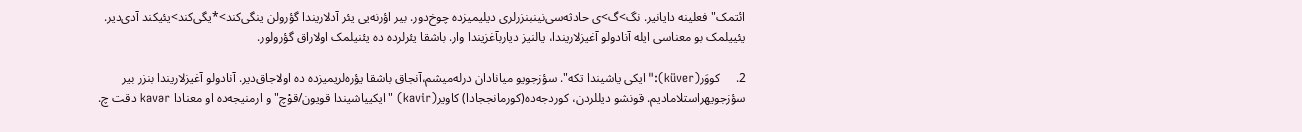ائتمک" فعلینه دایانیر. نگ>گ>ی حادثه‌سی‌نینبنزرلری دیلیمیزده چوخ‌دور. بیر اؤرنه‌یی یئر آدلاریندا گؤرولن ینگی‌کند>*یگی‌کند>یئی‍کند آدی‌دیر. یئییلمک بو معناسی ایله آنادولو آغیزلاریندا، یالنیز دیاربآغزیندا وار. باشقا یئرلرده ده یئنیلمک اولاراق گؤرولور.

2.     کووَر(küver):"ایکی یاشیندا تکه". سؤزجویو میانادان درله‌میشم،آنجاق باشقا یؤره‌لریمیزده ده اولاجاق‌دیر. آنادولو آغیزلاریندا بنزر بیر سؤزجویهراستلامادیم. قونشو دیللردن، کوردجه‌ده(کورمانججادا) کاویر(kavir) "ایکییاشیندا قویون/قوْچ" و ارمنیجه‌ده او معنادا kavər دقت چ.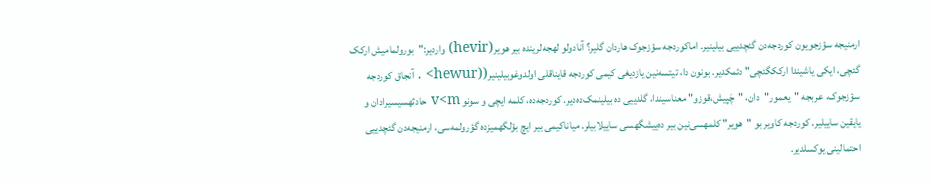ارمنیجه سؤزجویون کوردجه‌دن گئچدییی بیلینیر. اماکوردجه سؤزجوک هاردان گلیر؟ آنادولو لهجه‌لرینده بیر هویر(hevir) واردیر:"بورولمامیش ارکک گئچی، ایکی یاشیندا ارککگئچی" دئمکدیر. بونون دا، تیتسه‌نین یازدیغی کیمی کوردجه قایناقلی اولدوغوبیلینیر((hewur> . آنجاق کوردجه سؤزجوک، عربجه "یعمور"دان، "چَپیش،قوزو" معناسیندا، گلدییی‌ ده بیلینمک‌ده‌دیر. کوردجه‌ده، کلمه ایچی و سونو v<m حادثهسیسیرادان و یایقین‌ ساییلیر. کوردجه کاویر بو "هویر" کلمهسی‌نین بیر ده‌ییشگهسی ساییلابیلر. میاناکیمی بیر ایچ بؤلگهمیزده گؤرولمه‌سی، ارمنیجه‌دن گئچدییی احتمالینی یوکسلدیر.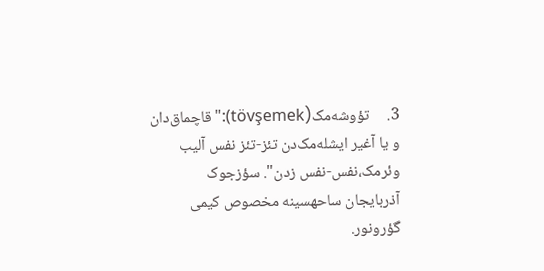3.     تؤوشه‌مک(tövşemek):"قاچماق‌دان و یا آغیر ایشله‌مک‌دن تئز-تئز نفس آلیب وئرمک،نفس-نفس زدن". سؤزجوک آذربایجان ساحهسینه مخصوص کیمی گؤرونور.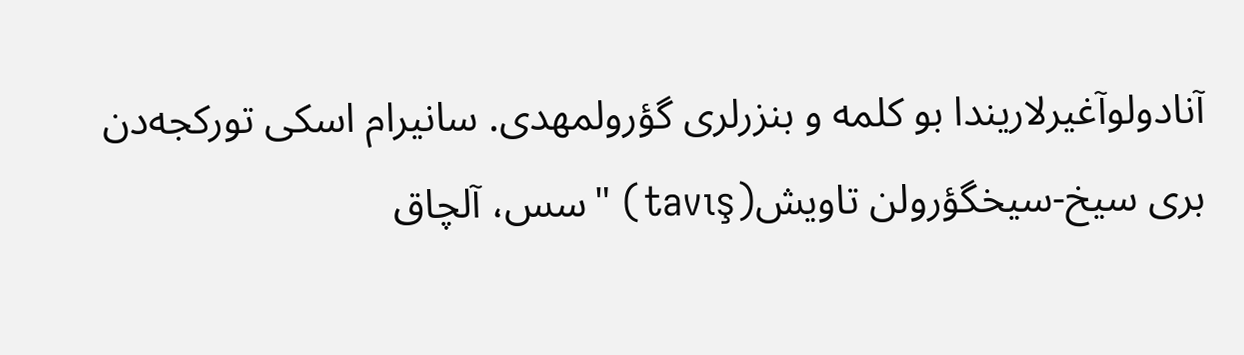آنادولوآغیرلاریندا بو کلمه و بنزرلری گؤرولمهدی. سانیرام اسکی تورکجه‌دن بری سیخ-سیخگؤرولن تاویش(tavış) "سس، آلچاق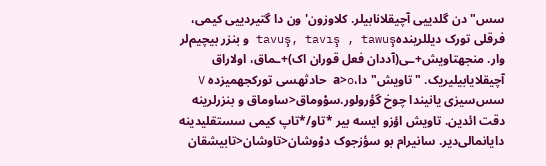سس"دن گلدییی آچیقلانابیلر. کلاوزون'ون دا گتیردییی کیمی، فرقلی تورک دیللریندهtavuş, tavış , tawuş و بنزر بیچیم‌لر وار. منجهتاویش+ـی(آددان فعل قوران اک)+ـماق، اولاراق آچیقلایابیلیریک. "تاویش"دا،a>o حادثهسی تورکجهمیزده V سس‌سیزی یانیندا چوخ گؤرولور.سوْوماق<ساوماق و بنزرلرینه دقت ائدین. تاویش اؤزو ایسه بیر *تاو/*تاپ کیمی سستقلیدینه دایانمالی‌دیر. سانیرام بو سؤزجوک دوْوشان<تاوشان<تابیشقان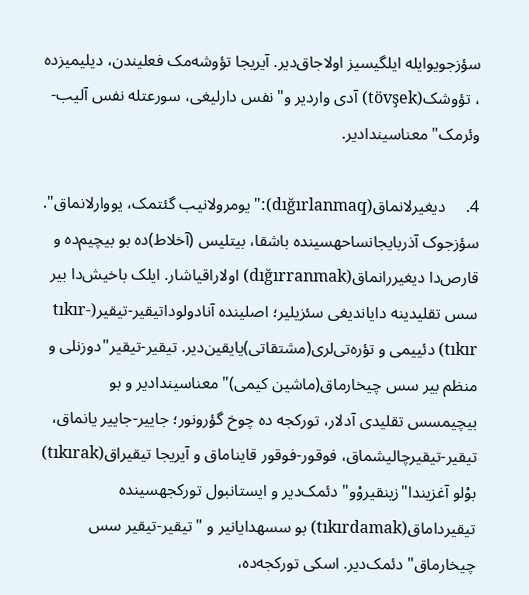سؤزجویوایله ایلگیسیز اولاجاق‌دیر. آیریجا تؤوشه‌مک فعلیندن، دیلیمیزده ، تؤوشک(tövşek) آدی واردیر و"نفس دارلیغی، سورعتله نفس آلیب-وئرمک" معناسیندادیر.

4.     دیغیرلانماق(dığırlanmaq):"یومرولانیب گئتمک، یووارلانماق". سؤزجوک آذربایجانساحهسینده باشقا، بیتلیس (آخلاط)ده بو بیچیم‌ده و قارص‌دا دیغیررانماق(dığırranmak) اولاراقیاشار. ایلک باخیش‌دا بیر سس تقلیدینه دایاندیغی سئزیلیر؛ اصلینده آنادولوداتیقیر-تیقیر(tıkır-tıkır) دئییمی و تؤره‌تی‌لری(مشتقاتی)یایقین‌دیر. تیقیر-تیقیر"دوزنلی و منظم بیر سس چیخارماق(ماشین کیمی)" معناسیندادیر و بو بیچیمسس تقلیدی آدلار، تورکجه ده چوخ گؤرونور؛ جاییر-جاییر یانماق، تیقیر-تیقیرچالیشماق، فوقور-فوقور قایناماق و آیریجا تیقیراق(tıkırak) بوْلو آغزیندا"زینقیروْو" دئمک‌دیر و ایستانبول تورکجهسینده تیقیرداماق(tıkırdamak) بو سسهدایانیر و "تیقیر-تیقیر سس چیخارماق" دئمک‌دیر. اسکی تورکجه‌ده،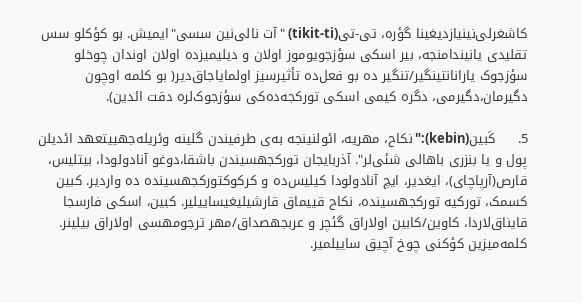کاشغرلی‌نینیازدیغینا گؤره، تی-تی(tikit-ti) "آت نالی‌نین سسی"ایمیش. بو کؤکلو سس تقلیدی یانیندامنجه، بیر اسکی سؤزجویوموز اولان و دیلیمیزده اولان اوندان چوخلو سؤزجوک یارانانتینگیر/تنگیر ده بو فعل‌ده تأثیرسیز اولمایاجاق‌دیر( بو کلمه اوچون دگیرمان،دگیرمی، دگره کیمی اسکی تورکجه‌ده‌کی سؤزجوک‌لره دقت ائدین).

5.     کَبین(kebin):"نکاح، مهریه، ائولنینجه به‌ی طرفیندن گلینه وئریله‌جهییتعهد ائدیلن پول و یا بنزری باهالی شئی‌لر". آذربایجان تورکجهسیندن باشقا،دوغو آنادولودا، بیتلیس، قارص(آرپاچای)، ایغدیر، ایچ آنادولودا کیلیس‌ده و کرکوکتورکجهسینده ده واردیر. کبین کسمک، تورکیه تورکجهسینده، نکاح قییماق قارشیلیغیساییلیر. کبین، اسکی فارسجا قایناق‌لاردا، کاوین/کابین اولاراق گئچر و عربجهصداق/مهر ترجومهسی اولاراق بیلینر. کلمه‌میزین کؤکنی چوخ آچیق ساییلمیر.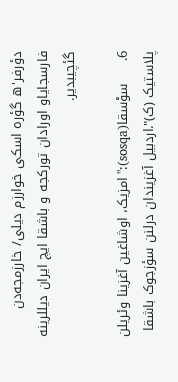دؤرفر'ه گؤره اسکی خوارزم دیلی/ خارزمجه‌دن فارسجایاو اورادان تورکجه و باشقا ایچ ایران دیللرینه گئچیبدیر.

6.     سوْسقا(sosqa):"امزیک، اوشاغین آغزینا وئریلن پلاستیک (ک)".اردبیل آغزیندان درلنن سؤزجوک باشقا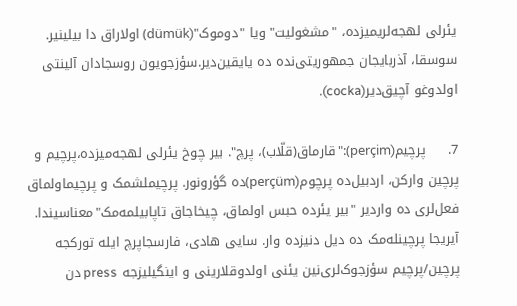یئرلی لهجه‌لریمیزده، "مشغولیت" ویا "دوموک"(dümük) اولاراق دا بیلینیر. سوسقا، آذربایجان جمهوریتی‌نده ده یایقین‌دیر.سؤزجویون روسجادان آلینتی اولدوغو آچیق‌دیر(cocka).

7.     پرچیم(perçim):"قارماق(قلّاب)، پرچ". بیر چوخ یئرلی لهجه‌میزده،پرچیم و پرچین وارکن، اردبیل‌ده پرچوم(perçüm)ده گؤرونور. پرچیملشمک و پرچیماولماق فعل‌لری ده واردیر "بیر یئرده حبس اولماق، چیخاجاق تاپابیلمه‌مک"معناسیندا. آیریجا پرچینله‌مک ده دیل دنیزده وار. سایی هادی، فارسجاپرچ ایله تورکجه پرچین/پرچیم سؤزجوک‌لری‌نین یئنی اولدوقلارینی و اینگیلیزجه press دن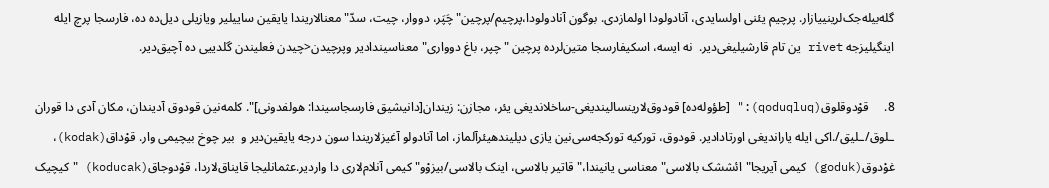گله‌بیله‌جک‌لرینییازار. پرچیم یئنی اولسایدی، آنادولودا اولمازدی. بوگون آنادولودا،پرچیم/پرچین"چَپَر، دووار، چیت، سدّ" معنالاریندا یایقین ساییلیر ویازیلی دیل‌ده ده، فارسجا پرچ ایله اینگیلیزجه rivet ین تام قارشیلیغی‌دیر.  نه ایسه، اسکیفارسجا متین‌لرده پرچین "چپر، باغ دوواری" معناسیندادیر وپرچیدن<چیدن فعلیندن گلدییی ده آچیق‌دیر.

8.     قوْدوقلوق(qoduqluq):" [طؤوله‌ده] قودوق‌لارینسالیندیغی-ساخلاندیغی یئر، مجازن: زیندان[دانیشیق فارسجاسیندا: هولفدونی]". کلمه‌نین قودوق آدیندان، مکان آدی دا قوران ـلوق/ـلیق/.اکی ایله یاراندیغی اورتادادیر. قودوق، تورکیه تورکجه‌سی‌نین یازی دیلیندهیئرآلماز، اما آنادولو آغیزلاریندا سون درجه یایقین‌دیر و  بیر چوخ بیچیمی وار. قوْداق(kodak)، غوْدوق(goduk) کیمی آیریجا"ائششک بالاسی" معناسی یانیندا،"قاتیر بالاسی، اینک بالاسی/بیزوْو" کیمی آنلام‌لاری دا واردیر.عثمانلیجا قایناق‌لاردا، قوْدوجاق(koducak) "کیچیک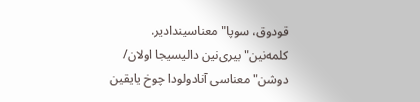قودوق، سوپا" معناسیندادیر. کلمه‌نین"بیری‌نین دالیسیجا اولان/ دوشن" معناسی آنادولودا چوخ یایقین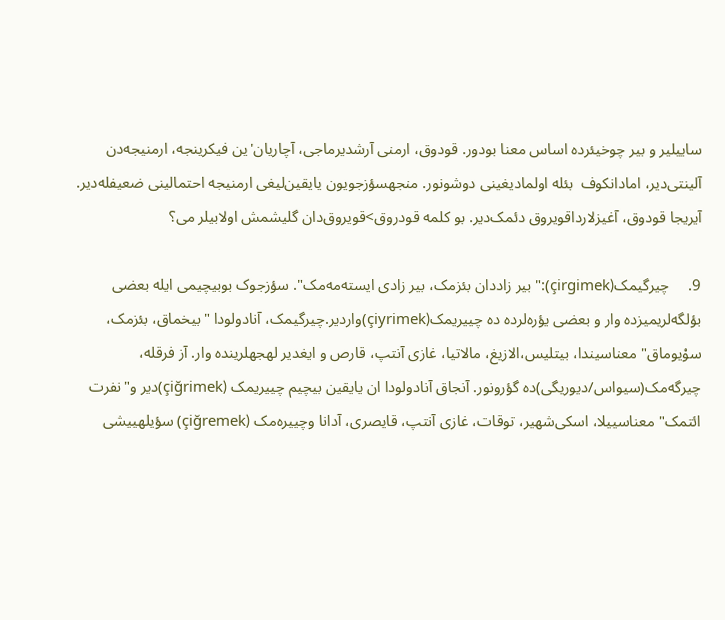ساییلیر و بیر چوخیئرده اساس معنا بودور. قودوق، ارمنی آرشدیرماجی، آچاریان'ین فیکرینجه، ارمنیجه‌دن آلینتی‌دیر، امادانکوف  بئله اولمادیغینی دوشونور. منجهسؤزجویون یایقین‌لیغی ارمنیجه احتمالینی ضعیفله‌دیر. آیریجا قودوق، آغیزلارداقویروق دئمک‌دیر. بو کلمه قودروق>قویروق‌دان گلیشمش اولابیلر می؟

9.     چیرگیمک(çirgimek):"بیر زاددان بئزمک، بیر زادی ایسته‌مه‌مک". سؤزجوک بوبیچیمی ایله بعضی بؤلگه‌لریمیزده وار و بعضی یؤره‌لرده ده چییریمک(çiyrimek)واردیر.چیرگیمک، آنادولودا "بیخماق، بئزمک، سوْیوماق" معناسیندا، بیتلیس،الازیغ، مالاتیا، غازی آنتپ، قارص و ایغدیر لهجهلرینده وار. آز فرقله، چیرگه‌مک(سیواس/دیوریگی)ده گؤرونور. آنجاق آنادولودا ان یایقین بیچیم چییریمک (çiğrimek)دیر و"نفرت ائتمک" معناسییلا، اسکی‌شهیر، توقات، غازی آنتپ، قایصری، آدانا وچییره‌مک (çiğremek) سؤیلهییشی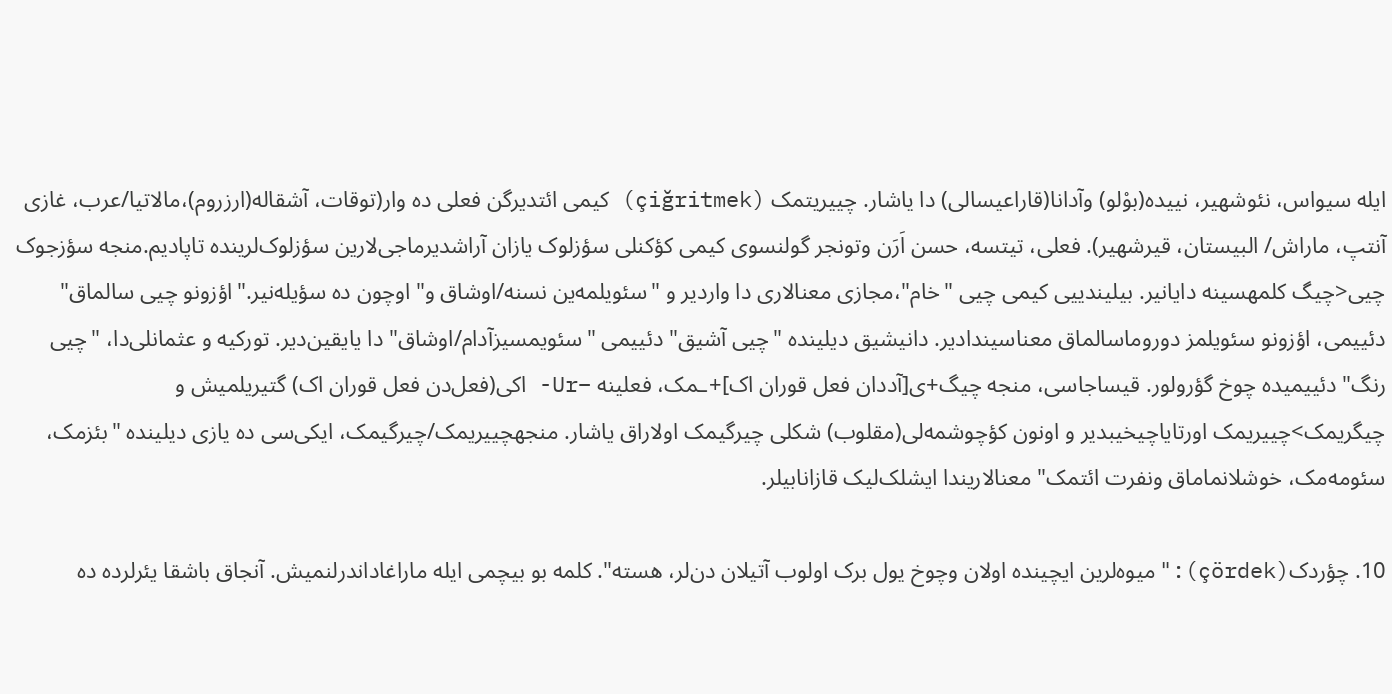ایله سیواس، نئوشهیر، نییده(بوْلو) وآدانا(قاراعیسالی) دا یاشار. چییریتمک (çiğritmek) کیمی ائتدیرگن فعلی ده وار(توقات، آشقاله(ارزروم)،مالاتیا/عرب، غازی آنتپ، ماراش/ البیستان، قیرشهیر). فعلی، تیتسه، حسن اَرَن وتونجر گولنسوی کیمی کؤکنلی سؤزلوک یازان آراشدیرماجی‌لارین سؤزلوک‌لرینده تاپادیم.منجه سؤزجوک چیی<چیگ کلمهسینه دایانیر. بیلیندییی کیمی چیی "خام"،مجازی معنالاری دا واردیر و "سئویلمه‌ین نسنه/اوشاق و" اوچون ده سؤیله‌نیر."اؤزونو چیی سالماق" دئییمی، اؤزونو سئویلمز دوروماسالماق معناسیندادیر. دانیشیق دیلینده "چیی آشیق" دئییمی "سئویمسیزآدام/اوشاق" دا یایقین‌دیر. تورکیه و عثمانلی‌دا، "چیی رنگ" دئییمیده چوخ گؤرولور. قیساجاسی، منجه چیگ+ی[آددان فعل قوران اک]+ـمک، فعلینه –Ur- اکی(فعل‌دن فعل قوران اک) گتیریلمیش و چیگریمک>چییریمک اورتایاچیخیبدیر و اونون کؤچوشمه‌لی(مقلوب) شکلی چیرگیمک اولاراق یاشار. منجهچییریمک/چیرگیمک، ایکی‌سی ده یازی دیلینده "بئزمک، سئومه‌مک، خوشلانماماق ونفرت ائتمک" معنالاریندا ایشلک‌لیک قازانابیلر.

10. چؤردک(çördek):"میوه‌لرین ایچینده اولان وچوخ یول برک اولوب آتیلان دن‌لر، هسته". کلمه بو بیچمی ایله ماراغاداندرلنمیش. آنجاق باشقا یئرلرده ده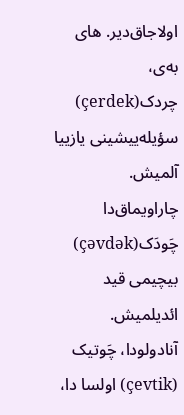اولاجاق‌دیر. های به‌ی، چردک(çerdek) سؤیله‌ییشینی یازییا آلمیش. چاراویماق‌دا چَودَک(çəvdək) بیچیمی قید ائدیلمیش. آنادولودا، چَوتیک (çevtik) اولسا دا،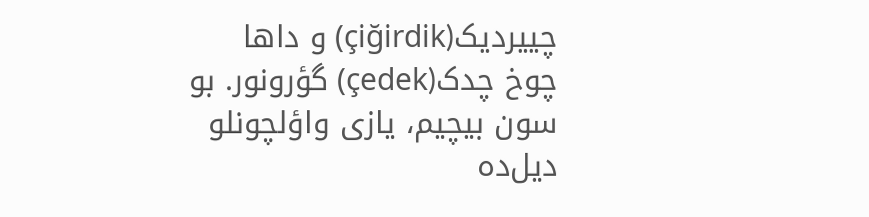چییردیک(çiğirdik) و داها چوخ چدک(çedek) گؤرونور. بو سون بیچیم، یازی واؤلچونلو دیل‌ده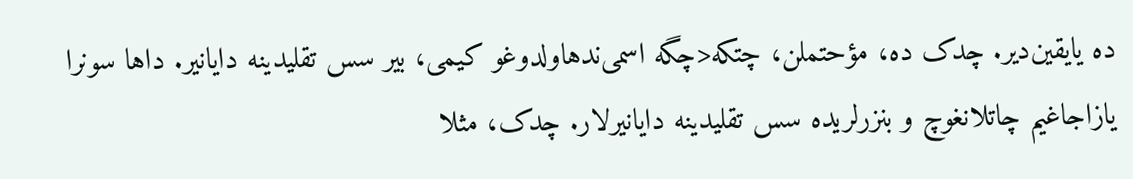ده یایقین‌دیر. چدک ‌ده، مؤحتملن، چتکه<چگه اسمی‌ندهاولدوغو کیمی، بیر سس تقلیدینه دایانیر. داها سونرا یازاجاغیم چاتلانغوچ و بنزرلریده سس تقلیدینه دایانیرلار. چدک، مثلا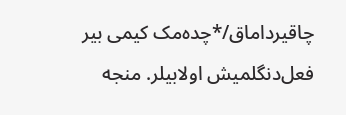چاقیرداماق/*چده‌مک کیمی بیر فعل‌دنگلمیش اولابیلر. منجه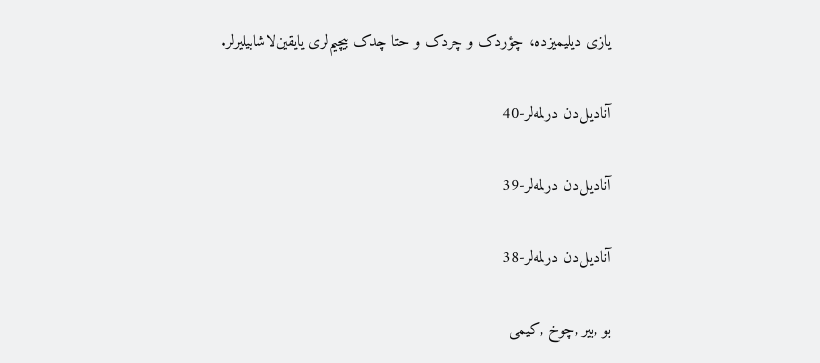یازی دیلیمیزده، چؤردک و چردک و حتا چدک بیچیم‌لری یایقین‌لاشابیلیرلر.

آنادیل‌دن درلمه‌لر-40

آنادیل‌دن درلمه‌لر-39

آنادیل‌دن درلمه‌لر-38

بو ,بیر ,چوخ ,کیمی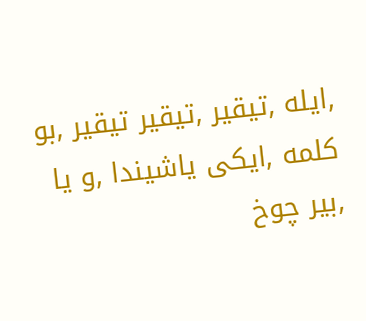,ایله ,تیقیر ,تیقیر تیقیر ,بو کلمه ,ایکی یاشیندا ,و یا ,بیر چوخ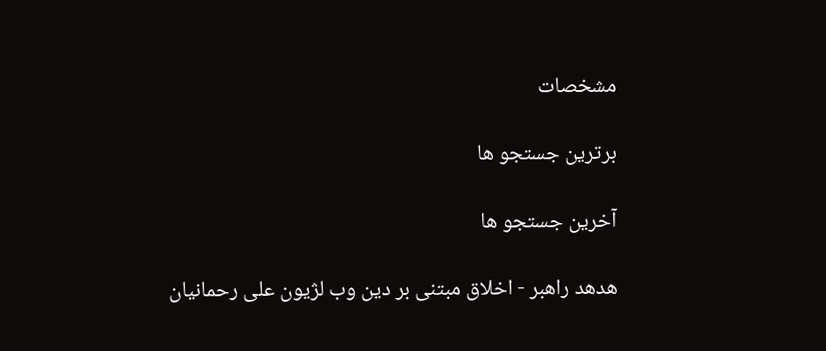مشخصات

برترین جستجو ها

آخرین جستجو ها

هدهد راهبر - اخلاق مبتنی بر دین وب لژیون علی رحمانیان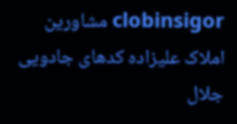clobinsigor مشاورین املاک علیزاده کدهای جادویی جلال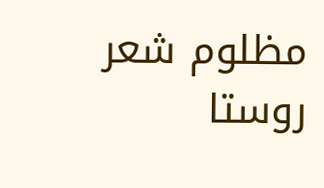مظلوم شعر روستا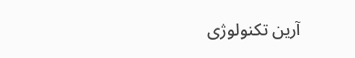آرین تکنولوژی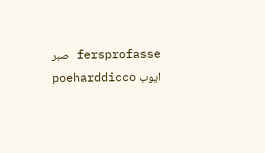fersprofasse صبر ایوب poeharddicco